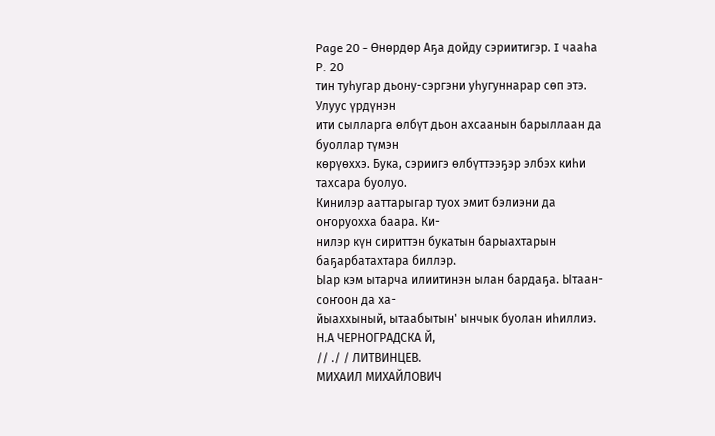Page 20 - Өнөрдөр Аҕа дойду сэриитигэр. I чааһа
P. 20
тин туһугар дьону-сэргэни уһугуннарар сөп этэ. Улуус үрдүнэн
ити сылларга өлбүт дьон ахсаанын барыллаан да буоллар түмэн
көрүөххэ. Бука, сэриигэ өлбүттээҕэр элбэх киһи тахсара буолуо.
Кинилэр ааттарыгар туох эмит бэлиэни да оҥоруохха баара. Ки-
нилэр күн сириттэн букатын барыахтарын баҕарбатахтара биллэр.
Ыар кэм ытарча илиитинэн ылан бардаҕа. Ытаан-соҥоон да ха-
йыаххыный, ытаабытын' ынчык буолан иһиллиэ.
Н.А ЧЕРНОГРАДСКА Й,
// ./ / ЛИТВИНЦЕВ.
МИХАИЛ МИХАЙЛОВИЧ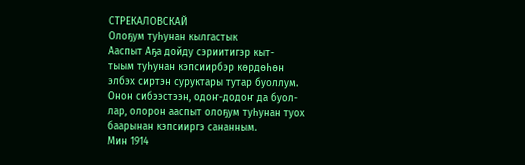СТРЕКАЛОВСКАЙ
Олоҕум туһунан кылгастык
Ааспыт Аҕа дойду сэриитигэр кыт-
тыым туһунан кэпсиирбэр көрдөһөн
элбэх сиртэн суруктары тутар буоллум.
Онон сибээстээн, одоҥ-додоҥ да буол-
лар, олорон ааспыт олоҕум туһунан туох
баарынан кэпсииргэ сананным.
Мин 1914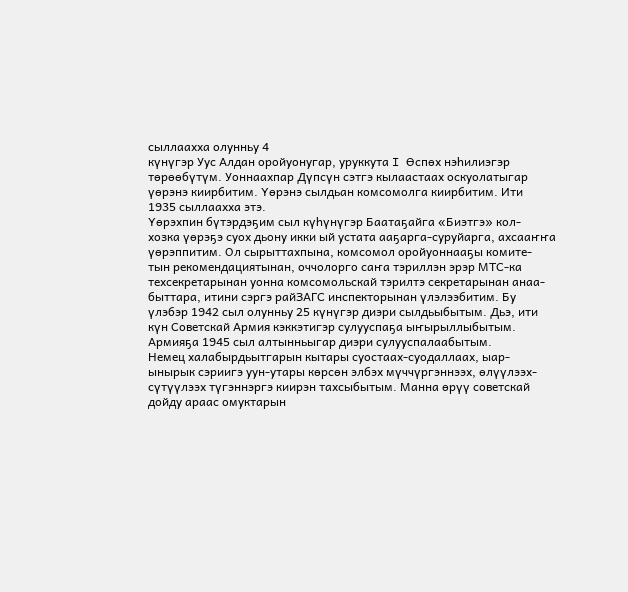сыллаахха олунньу 4
күнүгэр Уус Алдан оройуонугар, уруккута I Өспөх нэһилиэгэр
төрөөбүтүм. Уоннаахпар Дүпсүн сэтгэ кылаастаах оскуолатыгар
үөрэнэ киирбитим. Үөрэнэ сылдьан комсомолга киирбитим. Ити
1935 сыллаахха этэ.
Үөрэхпин бүтэрдэҕим сыл күһүнүгэр Баатаҕайга «Биэтгэ» кол-
хозка үөрэҕэ суох дьону икки ый устата ааҕарга-суруйарга, ахсааҥҥа
үөрэппитим. Ол сырыттахпына, комсомол оройуоннааҕы комите-
тын рекомендациятынан, оччолорго саҥа тэриллэн эрэр МТС-ка
техсекретарынан уонна комсомольскай тэрилтэ секретарынан анаа-
быттара, итини сэргэ райЗАГС инспекторынан үлэлээбитим. Бу
үлэбэр 1942 сыл олунньу 25 күнүгэр диэри сылдьыбытым. Дьэ, ити
күн Советскай Армия кэккэтигэр сулууспаҕа ыҥырыллыбытым.
Армияҕа 1945 сыл алтынньыгар диэри сулууспалаабытым.
Немец халабырдьытгарын кытары суостаах-суодаллаах, ыар-
ынырык сэриигэ уун-утары көрсөн элбэх мүччүргэннээх, өлүүлээх-
сүтүүлээх түгэннэргэ киирэн тахсыбытым. Манна өрүү советскай
дойду араас омуктарын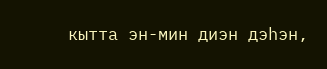кытта эн-мин диэн дэһэн,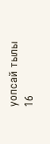уопсай тылы
16